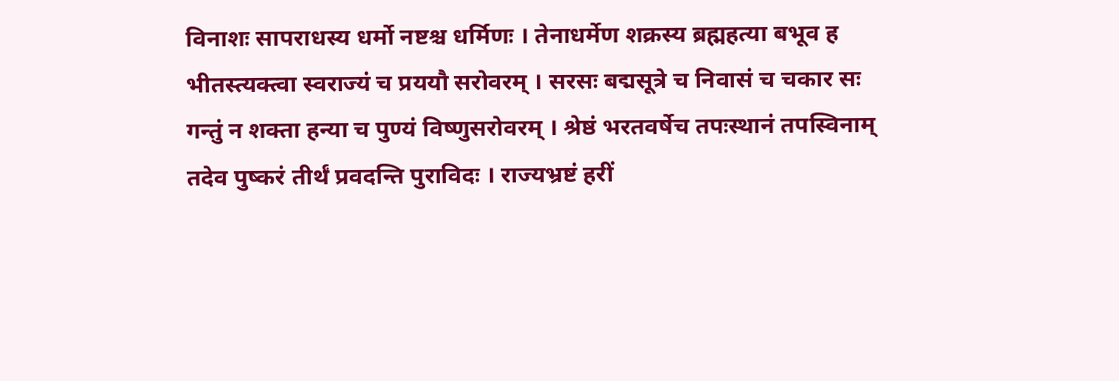विनाशः सापराधस्य धर्मो नष्टश्च धर्मिणः । तेनाधर्मेण शक्रस्य ब्रह्महत्या बभूव ह
भीतस्त्यक्त्वा स्वराज्यं च प्रययौ सरोवरम् । सरसः बद्मसूत्रे च निवासं च चकार सः
गन्तुं न शक्ता हन्या च पुण्यं विष्णुसरोवरम् । श्रेष्ठं भरतवर्षेच तपःस्थानं तपस्विनाम्
तदेव पुष्करं तीर्थं प्रवदन्ति पुराविदः । राज्यभ्रष्टं हरीं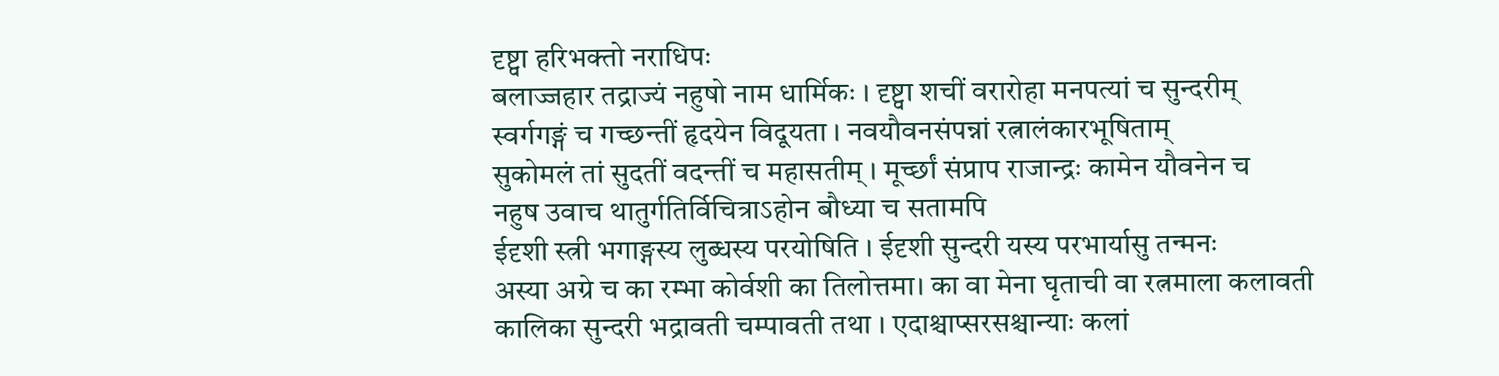दृष्ट्वा हरिभक्तो नराधिपः
बलाज्जहार तद्राज्यं नहुषो नाम धार्मिकः । दृष्ट्वा शचीं वरारोहा मनपत्यां च सुन्दरीम्
स्वर्गगङ्गं च गच्छन्तीं हृदयेन विदूयता । नवयौवनसंपन्नां रत्नालंकारभूषिताम्
सुकोमलं तां सुदतीं वदन्तीं च महासतीम् । मूर्च्छां संप्राप राजान्द्रः कामेन यौवनेन च
नहुष उवाच थातुर्गतिर्विचित्राऽहोन बौध्या च सतामपि
ईदृशी स्त्री भगाङ्गस्य लुब्धस्य परयोषिति । ईदृशी सुन्दरी यस्य परभार्यासु तन्मनः
अस्या अग्रे च का रम्भा कोर्वशी का तिलोत्तमा। का वा मेना घृताची वा रत्नमाला कलावती
कालिका सुन्दरी भद्रावती चम्पावती तथा । एदाश्चाप्सरसश्चान्याः कलां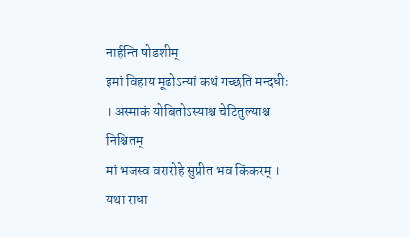नार्हन्ति षोडशीम्
इमां विहाय मूढोऽन्यां कथं गच्छति मन्दधीः । अस्माकं योबितोऽस्याश्च चेटितुल्याश्च निश्चितम्
मां भजस्व वरारोहे सुप्रीत भव किंकरम् । यथा राधा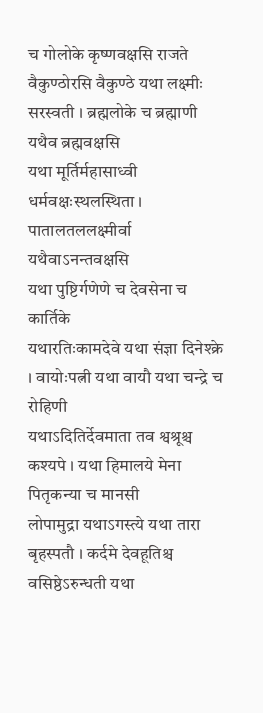च गोलोके कृष्णवक्षसि राजते
वैकुण्ठोरसि वैकुण्ठे यथा लक्ष्मीः सरस्वती । ब्रह्मलोके च ब्रह्माणी यथैव ब्रह्मवक्षसि
यथा मूर्तिर्महासाध्वी धर्मवक्षःस्थलस्थिता । पातालतललक्ष्मीर्वा यथैवाऽनन्तवक्षसि
यथा पुष्टिर्गणेणे च देवसेना च कार्तिके
यथारतिःकामदेवे यथा संज्ञा दिनेश्क्रे । वायोःपत्नी यथा वायौ यथा चन्द्रे च रोहिणी
यथाऽदितिर्देवमाता तव श्वश्रूश्च कश्यपे । यथा हिमालये मेना पितृकन्या च मानसी
लोपामुद्रा यथाऽगस्त्ये यथा तारा बृहस्पतौ । कर्दमे देवहूतिश्च वसिष्ठेऽरुन्धती यथा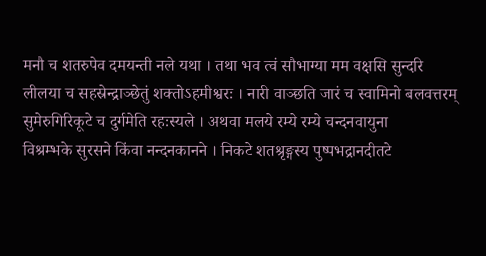मनौ च शतरुपेव दमयन्ती नले यथा । तथा भव त्वं सौभाग्या मम वक्षसि सुन्दरि
लीलया च सहस्रेन्द्राञ्छेतुं शक्तोऽहमीश्वरः । नारी वाञ्छति जारं च स्वामिनो बलवत्तरम्
सुमेरुगिरिकूटे च दुर्गमेति रहःस्यले । अथवा मलये रम्ये रम्ये चन्दनवायुना
विश्रम्भके सुरसने किंवा नन्दनकानने । निकटे शतश्रृङ्गस्य पुष्पभद्रानदीतटे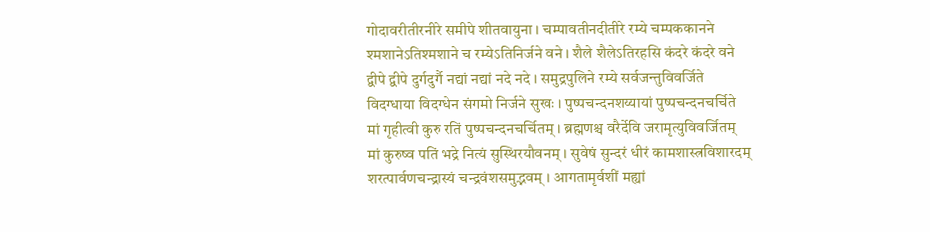गोदावरीतीरनीरे समीपे शीतवायुना । चम्पावतीनदीतीरे रम्ये चम्पककानने
श्मशानेऽतिश्मशाने च रम्येऽतिनिर्जने वने । शैले शैलेऽतिरहसि कंदरे कंदरे वने
द्वीपे द्वीपे दुर्गदुर्गै नद्यां नद्यां नदे नदे । समुद्रपुलिने रम्ये सर्वजन्तुविवर्जिते
विदग्धाया विदग्धेन संगमो निर्जने सुखः । पुष्पचन्दनशय्यायां पुष्पचन्दनचर्चिते
मां गृहीत्वी कुरु रतिं पुष्पचन्दनचर्चितम् । ब्रह्मणश्च वरैर्देवि जरामृत्युविवर्जितम्
मां कुरुष्व पतिं भद्रे नित्यं सुस्थिरयौवनम् । सुवेषं सुन्दरं धीरं कामशास्त्रविशारदम्
शरत्पार्वणचन्द्रास्यं चन्द्रवंशसमुद्भवम् । आगतामृर्वशीं मह्यां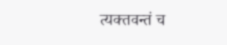त्यक्तवन्तं च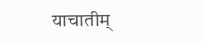याचातीम्